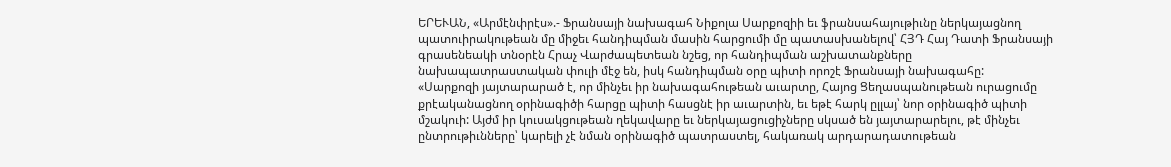ԵՐԵՒԱՆ, «Արմէնփրէս».- Ֆրանսայի նախագահ Նիքոլա Սարքոզիի եւ ֆրանսահայութիւնը ներկայացնող պատուիրակութեան մը միջեւ հանդիպման մասին հարցումի մը պատասխանելով՝ ՀՅԴ Հայ Դատի Ֆրանսայի գրասենեակի տնօրէն Հրաչ Վարժապետեան նշեց, որ հանդիպման աշխատանքները նախապատրաստական փուլի մէջ են, իսկ հանդիպման օրը պիտի որոշէ Ֆրանսայի նախագահը:
«Սարքոզի յայտարարած է, որ մինչեւ իր նախագահութեան աւարտը, Հայոց Ցեղասպանութեան ուրացումը քրէականացնող օրինագիծի հարցը պիտի հասցնէ իր աւարտին, եւ եթէ հարկ ըլլայ՝ նոր օրինագիծ պիտի մշակուի: Այժմ իր կուսակցութեան ղեկավարը եւ ներկայացուցիչները սկսած են յայտարարելու, թէ մինչեւ ընտրութիւնները՝ կարելի չէ նման օրինագիծ պատրաստել, հակառակ արդարադատութեան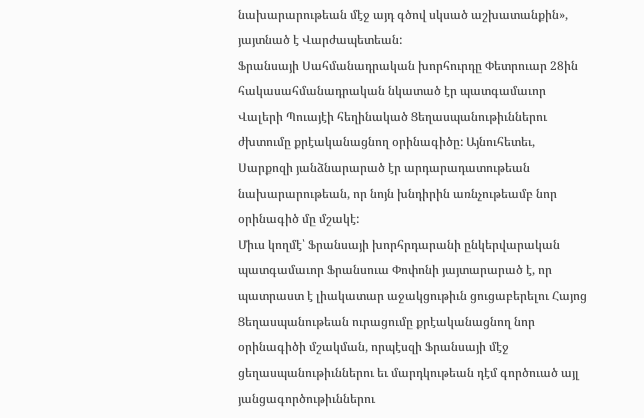նախարարութեան մէջ այդ գծով սկսած աշխատանքին», յայտնած է Վարժապետեան:
Ֆրանսայի Սահմանադրական խորհուրդը Փետրուար 28ին հակասահմանադրական նկատած էր պատգամաւոր Վալերի Պուայէի հեղինակած Ցեղասպանութիւններու ժխտումը քրէականացնող օրինագիծը: Այնուհետեւ, Սարքոզի յանձնարարած էր արդարադատութեան նախարարութեան, որ նոյն խնդիրին առնչութեամբ նոր օրինագիծ մը մշակէ:
Միւս կողմէ՝ Ֆրանսայի խորհրդարանի ընկերվարական պատգամաւոր Ֆրանսուա Փոփոնի յայտարարած է, որ պատրաստ է լիակատար աջակցութիւն ցուցաբերելու Հայոց Ցեղասպանութեան ուրացումը քրէականացնող նոր օրինագիծի մշակման, որպէսզի Ֆրանսայի մէջ ցեղասպանութիւններու եւ մարդկութեան դէմ գործուած այլ յանցագործութիւններու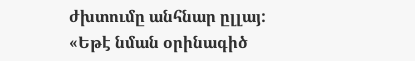ժխտումը անհնար ըլլայ:
«Եթէ նման օրինագիծ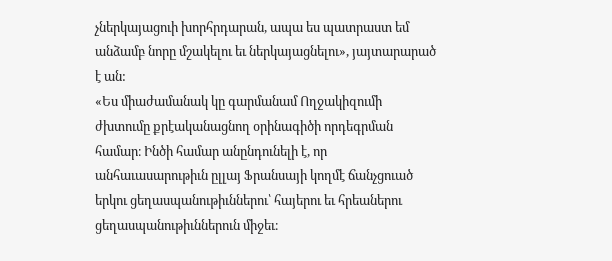չներկայացուի խորհրդարան, ապա ես պատրաստ եմ անձամբ նորը մշակելու եւ ներկայացնելու», յայտարարած է ան:
«Ես միաժամանակ կը գարմանամ Ողջակիզումի ժխտումը քրէականացնող օրինագիծի որդեգրման համար։ Ինծի համար անընդունելի է, որ անհաւասարութիւն ըլլայ Ֆրանսայի կողմէ ճանչցուած երկու ցեղասպանութիւններու՝ հայերու եւ հրեաներու ցեղասպանութիւններուն միջեւ։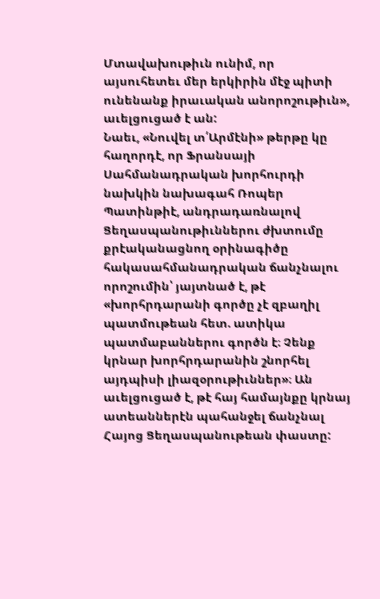Մտավախութիւն ունիմ, որ այսուհետեւ մեր երկիրին մէջ պիտի ունենանք իրաւական անորոշութիւն», աւելցուցած է ան:
Նաեւ, «Նուվել տ՛Արմէնի» թերթը կը հաղորդէ, որ Ֆրանսայի Սահմանադրական խորհուրդի նախկին նախագահ Ռոպեր Պատինթիէ, անդրադառնալով Ցեղասպանութիւններու ժխտումը քրէականացնող օրինագիծը հակասահմանադրական ճանչնալու որոշումին՝ յայտնած է, թէ «խորհրդարանի գործը չէ զբաղիլ պատմութեան հետ. ատիկա պատմաբաններու գործն է։ Չենք կրնար խորհրդարանին շնորհել այդպիսի լիազօրութիւններ»։ Ան աւելցուցած է, թէ հայ համայնքը կրնայ ատեաններէն պահանջել ճանչնալ Հայոց Ցեղասպանութեան փաստը: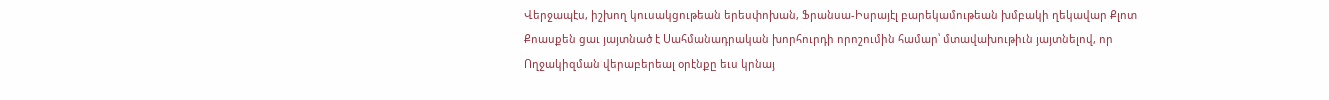Վերջապէս, իշխող կուսակցութեան երեսփոխան, Ֆրանսա-Իսրայէլ բարեկամութեան խմբակի ղեկավար Քլոտ Քոասքեն ցաւ յայտնած է Սահմանադրական խորհուրդի որոշումին համար՝ մտավախութիւն յայտնելով, որ Ողջակիզման վերաբերեալ օրէնքը եւս կրնայ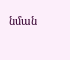նման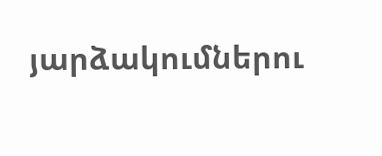յարձակումներու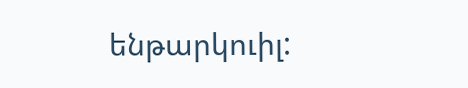ենթարկուիլ: